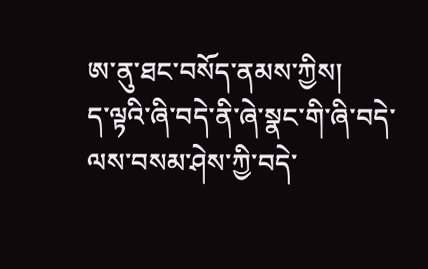ཨ་ནུ་ཐང་བསོད་ནམས་ཀྱིས།
ད་ལྟའི་ཞི་བདེ་ནི་ཞེ་སྣང་གི་ཞི་བདེ་ལས་བསམ་ཤེས་ཀྱི་བདེ་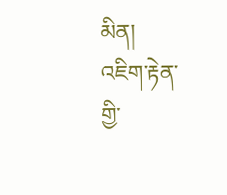མིན།
འཇིག་རྟེན་གྱི་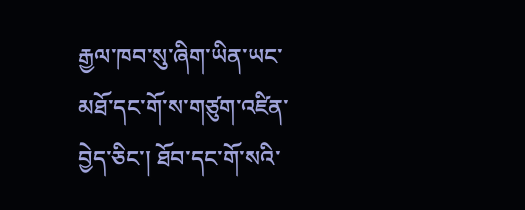རྒྱལ་ཁབ་སུ་ཞིག་ཡིན་ཡང་མཐོ་དང་གོ་ས་གཙུག་འཛིན་བྱེད་ཅིང་། ཐོབ་དང་གོ་སའི་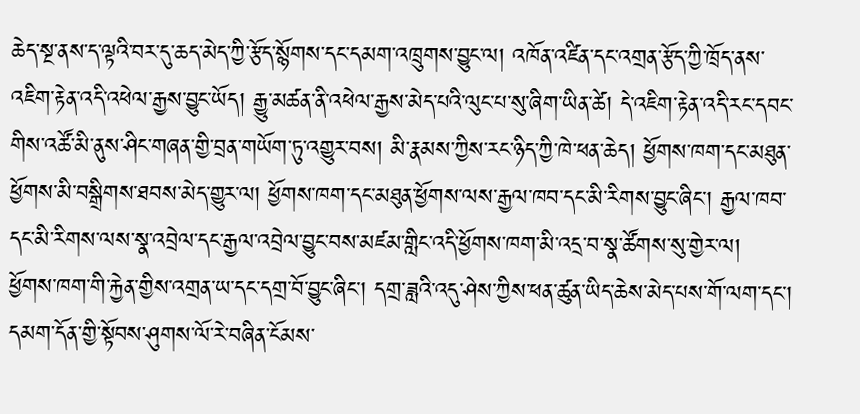ཆེད་སྔ་ནས་ད་ལྟའི་བར་དུ་ཆད་མེད་ཀྱི་རྩོད་སྙོགས་དང་དམག་འཁྲུགས་བྱུང་ལ། འཁོན་འཛིན་དང་འགྲན་རྩོད་ཀྱི་ཁྲོད་ནས་འཇིག་རྟེན་འདི་འཕེལ་རྒྱས་བྱུང་ཡོད། རྒྱུ་མཚན་ནི་འཕེལ་རྒྱས་མེད་པའི་ལུང་པ་སུ་ཞིག་ཡིན་ཚེ། དེ་འཇིག་རྟེན་འདི་རང་དབང་གིས་འཚོ་མི་ནུས་ཤིང་གཞན་གྱི་བྲན་གཡོག་ཏུ་འགྱུར་བས། མི་རྣམས་ཀྱིས་རང་ཉིད་ཀྱི་ཁེ་ཕན་ཆེད། ཕྱོགས་ཁག་དང་མཐུན་ཕྱོགས་མི་བསྒྲིགས་ཐབས་མེད་གྱུར་ལ། ཕྱོགས་ཁག་དང་མཐུན་ཕྱོགས་ལས་རྒྱལ་ཁབ་དང་མི་རིགས་བྱུང་ཞིང་། རྒྱལ་ཁབ་དང་མི་རིགས་ལས་སྣ་འབྲེལ་དང་རྒྱལ་འབྲེལ་བྱུང་བས་མཛམ་གླིང་འདི་ཕྱོགས་ཁག་མི་འདྲ་བ་སྣ་ཚོགས་སུ་གྱེར་ལ། ཕྱོགས་ཁག་གི་རྐྱེན་གྱིས་འགྲན་ཡ་དང་དགྲ་བོ་བྱུང་ཞིང་། དགྲ་ཟླའི་འདུ་ཤེས་ཀྱིས་ཕན་ཚུན་ཡིད་ཆེས་མེད་པས་གོ་ལག་དང་། དམག་དོན་གྱི་སྟོབས་ཤུགས་ལོ་རེ་བཞིན་ངོམས་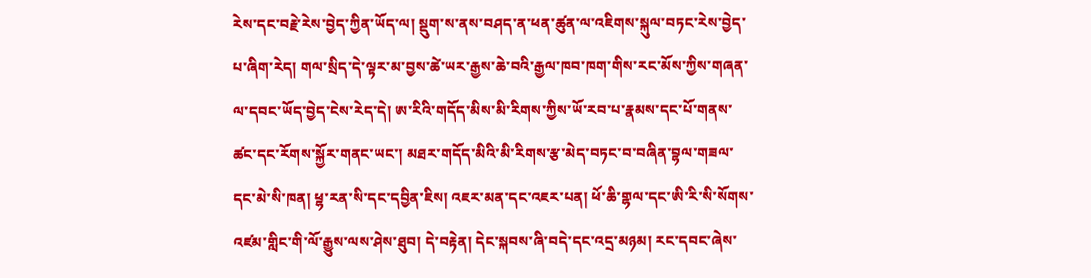རེས་དང་བརྗེ་རེས་བྱེད་ཀྱིན་ཡོད་ལ། སྡུག་ས་ནས་བཤད་ན་ཕན་ཚུན་ལ་འཇིགས་སྐུལ་བཏང་རེས་བྱེད་པ་ཞིག་རེད། གལ་སྲིད་དེ་ལྟར་མ་བྱས་ཚེ་ཡར་རྒྱས་ཆེ་བའི་རྒྱལ་ཁབ་ཁག་གིས་རང་མོས་ཀྱིས་གཞན་ལ་དབང་ཡོད་བྱེད་ངེས་རེད་དེ། ཨ་རིའི་གདོད་མིས་མི་རིགས་ཀྱིས་ཡོ་རབ་པ་རྣམས་དང་པོ་གནས་ཚང་དང་རོགས་སྐྱོར་གནང་ཡང་། མཐར་གདོད་མིའི་མི་རིགས་རྩ་མེད་བཏང་བ་བཞིན་བྷལ་གཟལ་དང་མེ་སི་ཁན། ཕྷ་རན་སི་དང་དབྱིན་ཇིས། འཇར་མན་དང་འཇར་པན། ཕོ་ཆི་གྷལ་དང་ཨི་རི་སི་སོགས་འཛམ་གླིང་གི་ལོ་རྒྱུས་ལས་ཤེས་ཐུབ། དེ་བརྟེན། དེང་སྐབས་ཞི་བདེ་དང་འདྲ་མཉམ། རང་དབང་ཞེས་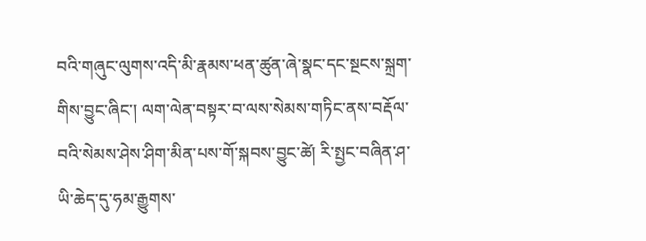བའི་གཞུང་ལུགས་འདི་མི་རྣམས་ཕན་ཚུན་ཞེ་སྣང་དང་སྔངས་སྐྲག་གིས་བྱུང་ཞིང་། ལག་ལེན་བསྟར་བ་ལས་སེམས་གཏིང་ནས་བརྡོལ་བའི་སེམས་ཤེས་ཤིག་མིན་པས་གོ་སྐབས་བྱུང་ཚེ། རི་སྤྱང་བཞིན་ཤ་ཡི་ཆེད་དུ་ཧམ་རྒྱུགས་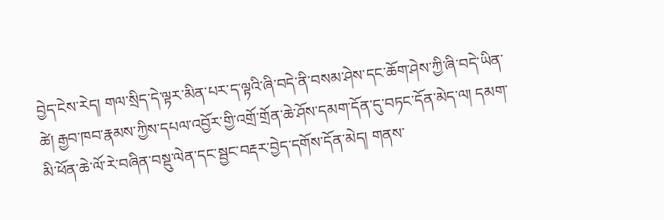བྱེད་ངེས་རེད། གལ་སྲིད་དེ་ལྟར་མིན་པར་ད་ལྟའི་ཞི་བདེ་ནི་བསམ་ཤེས་དང་ཆོག་ཤེས་ཀྱི་ཞི་བདེ་ཡིན་ཚེ། རྒྱབ་ཁབ་རྣམས་ཀྱིས་དཔལ་འབྱོར་གྱི་འགྲོ་གྲོན་ཆེ་ཤོས་དམག་དོན་དུ་བཏང་དོན་མེད་ལ། དམག་མི་ཕོན་ཆེ་ལོ་རེ་བཞིན་བསྡུ་ལེན་དང་སྦྱང་བརྡར་བྱེད་དགོས་དོན་མེད། གནས་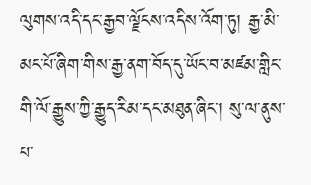ལུགས་འདི་དང་རྒྱབ་ལྗོངས་འདིས་འོག་ཏུ། རྒྱ་མི་མང་པོ་ཞིག་གིས་རྒྱ་ནག་བོད་དུ་ཡོང་བ་མཛམ་གླིང་གི་ལོ་རྒྱུས་ཀྱི་རྒྱུད་རིམ་དང་མཐུན་ཞིང་། སུ་ལ་ནུས་པ་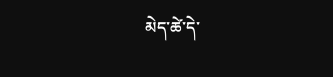མེད་ཚེ་དེ་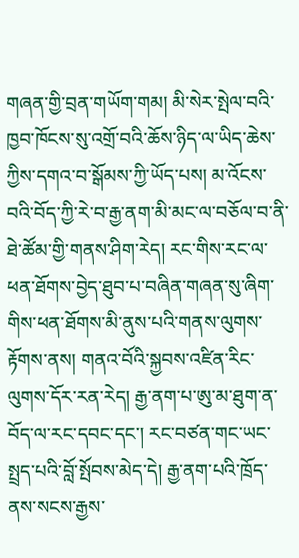གཞན་གྱི་བྲན་གཡོག་གམ། མི་སེར་སྤེལ་བའི་ཁྱབ་ཁོངས་སུ་འགྲོ་བའི་ཆོས་ཉིད་ལ་ཡིད་ཆེས་ཀྱིས་དགའ་བ་སྒོམས་ཀྱི་ཡོད་པས། མ་འོངས་བའི་བོད་ཀྱི་རེ་བ་རྒྱ་ནག་མི་མང་ལ་བཅོལ་བ་ནི་ཐེ་ཚོམ་གྱི་གནས་ཤིག་རེད། རང་གིས་རང་ལ་ཕན་ཐོགས་བྱེད་ཐུབ་པ་བཞིན་གཞན་སུ་ཞིག་གིས་ཕན་ཐོགས་མི་ནུས་པའི་གནས་ལུགས་རྟོགས་ནས། གནའ་བོའི་སྐྱབས་འཛིན་རིང་ལུགས་དོར་རན་རེད། རྒྱ་ནག་པ་ཨུ་མ་ཐུག་ན་བོད་ལ་རང་དབང་དང་། རང་བཙན་གང་ཡང་སྤྲད་པའི་བློ་སྤོབས་མེད་དེ། རྒྱ་ནག་པའི་ཁྲོད་ནས་སངས་རྒྱས་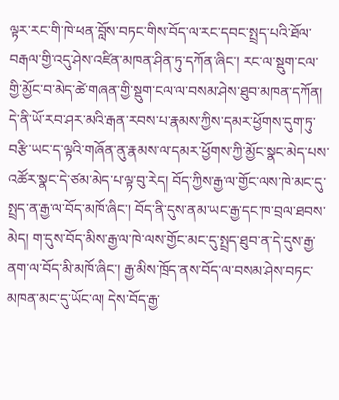ལྟར་རང་གི་ཁེ་ཕན་བློས་བཏང་གིས་བོད་ལ་རང་དབང་སྤྲད་པའི་ཐོལ་བརྒལ་གྱི་འདུ་ཤེས་འཛིན་མཁན་ཤིན་ཏུ་དཀོན་ཞིང་། རང་ལ་སྡུག་ངལ་གྱི་མྱོང་བ་མེད་ཚེ་གཞན་གྱི་སྡུག་ངལ་ལ་བསམ་ཤེས་ཐུབ་མཁན་དཀོན། དེ་ནི་ཡོ་རབ་ཤར་མའི་རྒན་རབས་པ་རྣམས་ཀྱིས་དམར་ཕྱོགས་དུག་ཏུ་བརྩི་ཡང་ད་ལྟའི་གཞོན་ནུ་རྣམས་ལ་དམར་ཕྱོགས་ཀྱི་མྱོང་སྣང་མེད་པས་འཚོར་སྣང་དེ་ཙམ་མེད་པ་ལྟ་བུ་རེད། བོད་ཀྱིས་རྒྱ་ལ་གྱོང་ལས་ཁེ་མང་དུ་སྤྲད་ན་རྒྱ་ལ་བོད་མཁོ་ཞིང་། བོད་ནི་དུས་ནམ་ཡང་རྒྱ་དང་ཁ་བྲལ་ཐབས་མེད། ག་དུས་བོད་མིས་རྒྱ་ལ་ཁེ་ལས་གྱོང་མང་དུ་སྤྲད་ཐུབ་ན་དེ་དུས་རྒྱ་ནག་ལ་བོད་མི་མཁོ་ཞིང་། རྒྱ་མིས་ཁྲོད་ནས་བོད་ལ་བསམ་ཤེས་བཏང་མཁན་མང་དུ་ཡོང་ལ། དེས་བོད་རྒྱ་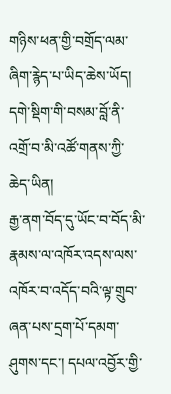གཉིས་ཕན་གྱི་བགྲོད་ལམ་ཞིག་རྙེད་པ་ཡིད་ཆེས་ཡོད།
དགེ་སྡིག་གི་བསམ་བློ་ནི་འགྲོ་བ་མི་འཚོ་གནས་ཀྱི་ཆེད་ཡིན།
རྒྱ་ནག་བོད་དུ་ཡོང་བ་བོད་མི་རྣམས་ལ་འཁོར་འདས་ལས་འཁོར་བ་འདོད་བའི་ལྟ་གྲུབ་ཞན་པས་དྲག་པོ་དམག་ཤུགས་དང་། དཔལ་འབྱོར་གྱི་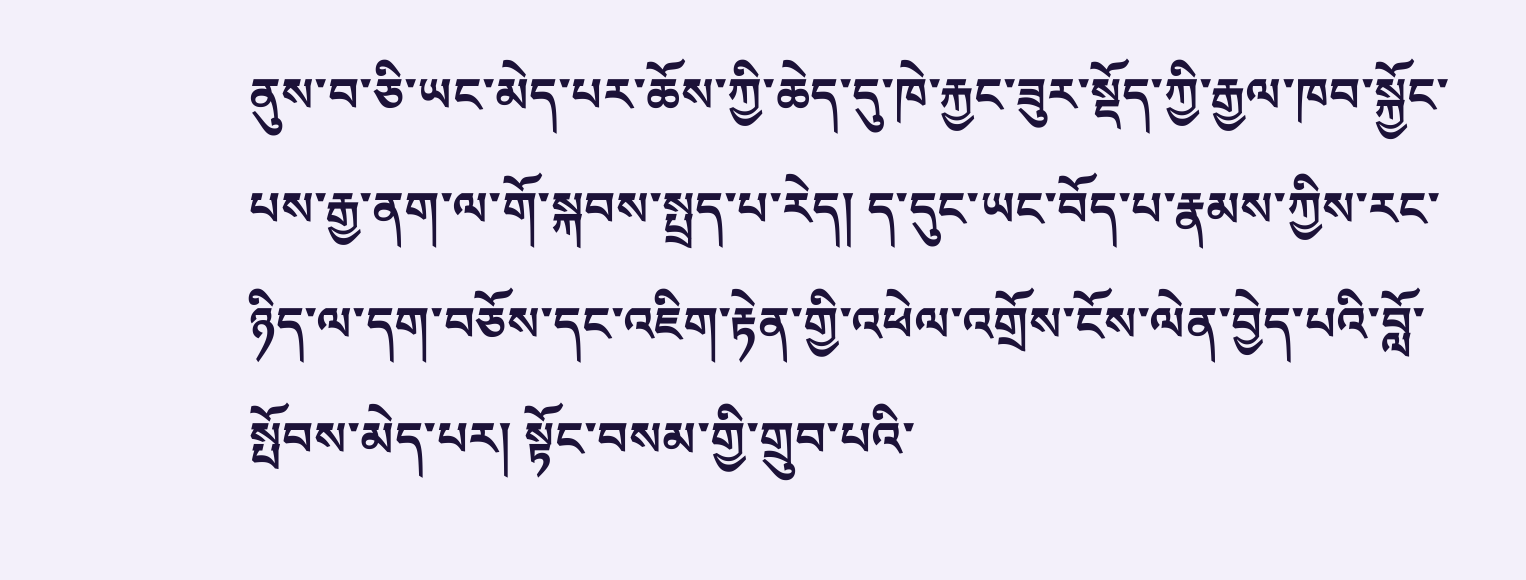ནུས་བ་ཅི་ཡང་མེད་པར་ཆོས་ཀྱི་ཆེད་དུ་ཁེ་རྐྱང་ཟུར་སྡོད་ཀྱི་རྒྱལ་ཁབ་སྐྱོང་པས་རྒྱ་ནག་ལ་གོ་སྐབས་སྤྲད་པ་རེད། ད་དུང་ཡང་བོད་པ་རྣམས་ཀྱིས་རང་ཉིད་ལ་དག་བཅོས་དང་འཇིག་རྟེན་གྱི་འཕེལ་འགྲོས་ངོས་ལེན་བྱེད་པའི་བློ་སྤོབས་མེད་པར། སྟོང་བསམ་གྱི་གྲུབ་པའི་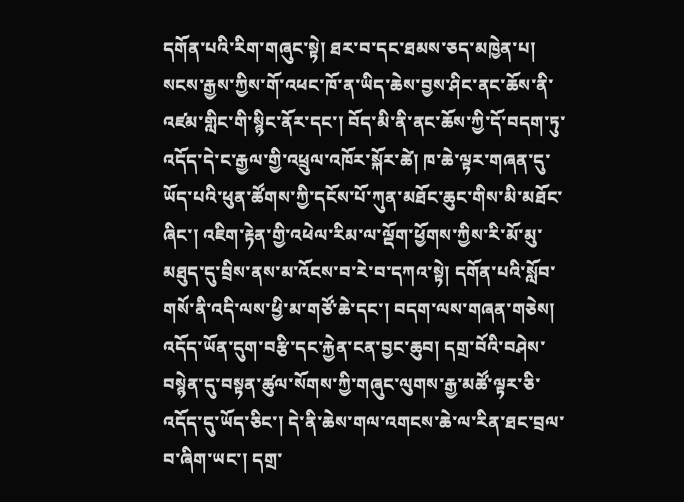དགོན་པའི་རིག་གཞུང་སྟེ། ཐར་བ་དང་ཐམས་ཅད་མཁྱེན་པ། སངས་རྒྱས་ཀྱིས་གོ་འཕང་ཁོ་ན་ཡིད་ཆེས་བྱས་ཤིང་ནང་ཆོས་ནི་འཛམ་གླིང་གི་སྙིང་ནོར་དང་། བོད་མི་ནི་ནང་ཆོས་ཀྱི་དོ་བདག་ཏུ་འདོད་དེ་ང་རྒྱལ་གྱི་འཕྲུལ་འཁོར་སྐོར་ཚེ། ཁ་ཆེ་ལྟར་གཞན་དུ་ཡོད་པའི་ཕུན་ཚོགས་ཀྱི་དངོས་པོ་ཀུན་མཐོང་ཆུང་གིས་མི་མཐོང་ཞིང་། འཇིག་རྟེན་གྱི་འཕེལ་རིམ་ལ་ལྡོག་ཕྱོགས་ཀྱིས་རི་མོ་མུ་མཐུད་དུ་བྲིས་ནས་མ་འོངས་བ་རེ་བ་དཀའ་སྟེ། དགོན་པའི་སློབ་གསོ་ནི་འདི་ལས་ཕྱི་མ་གཙོ་ཆེ་དང་། བདག་ལས་གཞན་གཅེས། འདོད་ཡོན་དུག་བརྩི་དང་རྐྱེན་ངན་བྱང་ཆུབ། དགྲ་བོའི་བཤེས་བསྙེན་དུ་བསྟན་ཚུལ་སོགས་ཀྱི་གཞུང་ལུགས་རྒྱ་མཚོ་ལྟར་ཅི་འདོད་དུ་ཡོད་ཅིང་། དེ་ནི་ཆེས་གལ་འགངས་ཆེ་ལ་རིན་ཐང་བྲལ་བ་ཞིག་ཡང་། དགྲ་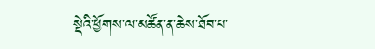སྡེའི་ཕྱོགས་ལ་མཚོན་ན་ཆེས་ཐོབ་པ་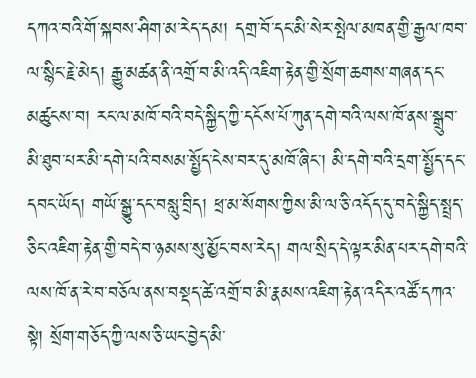དཀའ་བའི་གོ་སྐབས་ཤིག་མ་རེད་དམ། དགྲ་བོ་དང་མི་སེར་སྤེལ་མཁན་གྱི་རྒྱལ་ཁབ་ལ་སྙིང་རྗེ་མེད། རྒྱུ་མཚན་ནི་འགྲོ་བ་མི་འདི་འཇིག་རྟེན་གྱི་སྲོག་ཆགས་གཞན་དང་མཚུངས་བ། རང་ལ་མཁོ་བའི་བདེ་སྐྱིད་ཀྱི་དངོས་པོ་ཀུན་དགེ་བའི་ལས་ཁོ་ནས་སྒྲུབ་མི་ཐུབ་པར་མི་དགེ་པའི་བསམ་སྤྱོད་ངེས་བར་དུ་མཁོ་ཞིང་། མི་དགེ་བའི་དྲག་སྤྱོད་དང་དབང་ཡོད། གཡོ་སྒྱུ་དང་བསླུ་བྲིད། ཕྲ་མ་སོགས་ཀྱིས་མི་ལ་ཅི་འདོད་དུ་བདེ་སྐྱིད་སྤྲད་ཅིང་འཇིག་རྟེན་གྱི་བདེ་བ་ཉམས་སུ་མྱོང་བས་རེད། གལ་སྲིད་དེ་ལྟར་མིན་པར་དགེ་བའི་ལས་ཁོ་ན་རེ་བ་བཅོལ་ནས་བསྡད་ཚེ་འགྲོ་བ་མི་རྣམས་འཇིག་རྟེན་འདིར་འཚོ་དཀའ་སྟེ། སྲོག་གཅོད་ཀྱི་ལས་ཅི་ཡང་བྱེད་མི་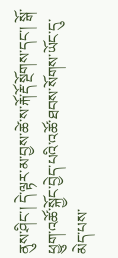ནུས་ཤིང་། དེ་ལྟར་མ་བྱས་ཚེ་ས་རྐོ་རྡོ་སྔོགས་དང་། སྒོ་ཕྱུག་འཚོ་སྐྱོང་བྱེད་པའི་འཚོ་ཐབས་སོགས་ཡོང་དུ་མེད་པས་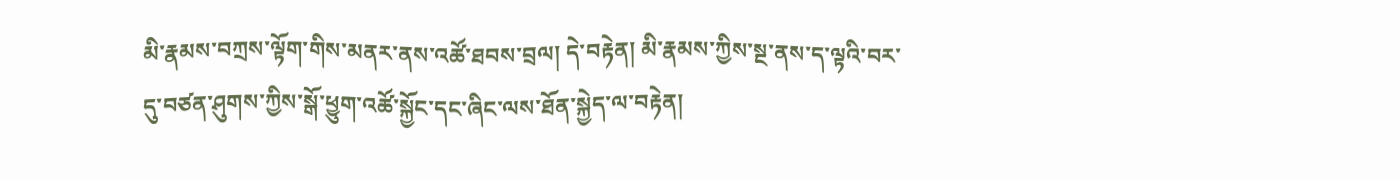མི་རྣམས་བཀྲས་ལྟོག་གིས་མནར་ནས་འཚོ་ཐབས་བྲལ། དེ་བརྟེན། མི་རྣམས་ཀྱིས་སྔ་ནས་ད་ལྟའི་བར་དུ་བཙན་ཤུགས་ཀྱིས་སྒོ་ཕྱུག་འཚོ་སྐྱོང་དང་ཞིང་ལས་ཐོན་སྐྱེད་ལ་བརྟེན།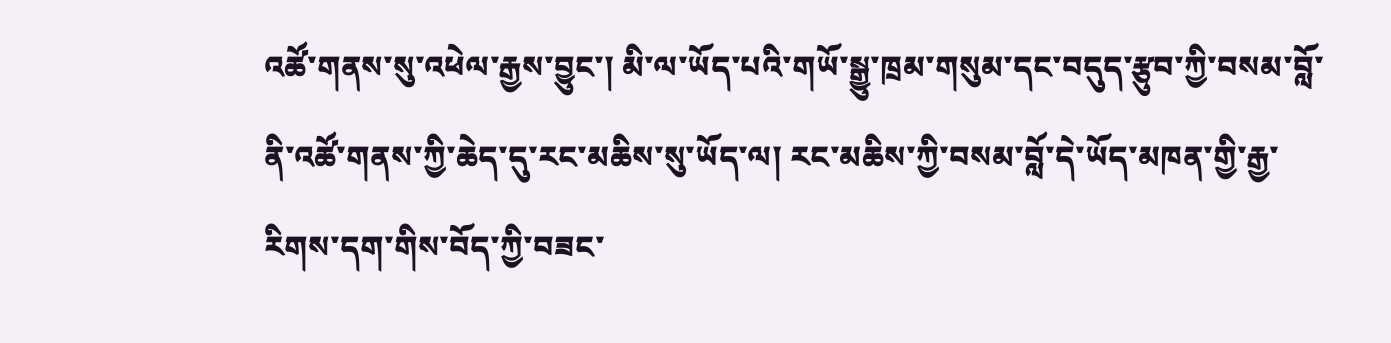འཚོ་གནས་སུ་འཕེལ་རྒྱས་བྱུང་། མི་ལ་ཡོད་པའི་གཡོ་སྒྱུ་ཁྲམ་གསུམ་དང་བདུད་རྩུབ་ཀྱི་བསམ་བློ་ནི་འཚོ་གནས་ཀྱི་ཆེད་དུ་རང་མཆིས་སུ་ཡོད་ལ། རང་མཆིས་ཀྱི་བསམ་བློ་དེ་ཡོད་མཁན་གྱི་རྒྱ་རིགས་དག་གིས་བོད་ཀྱི་བཟང་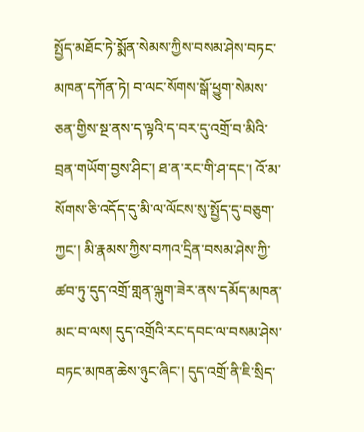སྤྱོད་མཐོང་ཏེ་སྨོན་སེམས་ཀྱིས་བསམ་ཤེས་བཏང་མཁན་དཀོན་ཏེ། བ་ལང་སོགས་སྒོ་ཕྱུག་སེམས་ཅན་གྱིས་སྔ་ནས་ད་ལྟའི་ད་བར་དུ་འགྲོ་བ་མིའི་བྲན་གཡོག་བྱས་ཤིང་། ཐ་ན་རང་གི་ཤ་དང་། འོ་མ་སོགས་ཅི་འདོད་དུ་མི་ལ་ལོངས་སུ་སྤྱོད་དུ་བཅུག་ཀྱང་། མི་རྣམས་ཀྱིས་བཀའ་དྲིན་བསམ་ཤེས་ཀྱི་ཚབ་ཏུ་དུད་འགྲོ་གླན་ལྐུག་ཟེར་ནས་དམོད་མཁན་མང་བ་ལས། དུད་འགྲོའི་རང་དབང་ལ་བསམ་ཤེས་བཏང་མཁན་ཆེས་ཉུང་ཞིང་། དུད་འགྲོ་ནི་ཇི་སྲིད་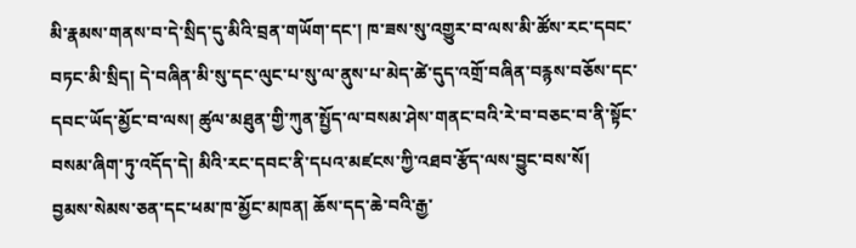མི་རྣམས་གནས་བ་དེ་སྲིད་དུ་མིའི་བྲན་གཡོག་དང་། ཁ་ཟས་སུ་འགྱུར་བ་ལས་མི་ཚོས་རང་དབང་བཏང་མི་སྲིད། དེ་བཞིན་མི་སུ་དང་ལུང་པ་སུ་ལ་ནུས་པ་མེད་ཚེ་དུད་འགྲོ་བཞིན་བརྙས་བཅོས་དང་དབང་ཡོད་མྱོང་བ་ལས། ཚུལ་མཐུན་གྱི་ཀུན་སྤྱོད་ལ་བསམ་ཤེས་གནང་བའི་རེ་བ་བཅང་བ་ནི་སྟོང་བསམ་ཞིག་ཏུ་འདོད་དེ། མིའི་རང་དབང་ནི་དཔའ་མཛངས་ཀྱི་འཐབ་རྩོད་ལས་བྱུང་བས་སོ།
བྱམས་སེམས་ཅན་དང་ཕམ་ཁ་མྱོང་མཁན། ཆོས་དད་ཆེ་བའི་རྒྱ་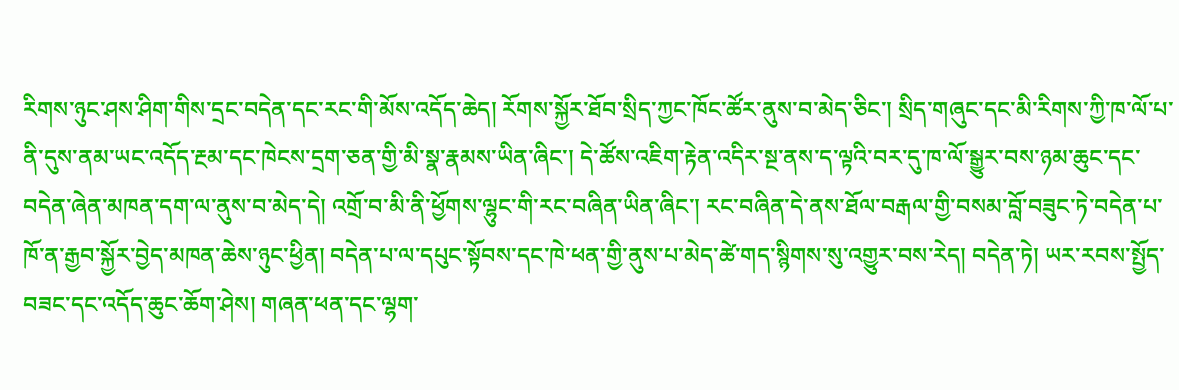རིགས་ཉུང་ཤས་ཤིག་གིས་དྲང་བདེན་དང་རང་གི་མོས་འདོད་ཆེད། རོགས་སྐྱོར་ཐོབ་སྲིད་ཀྱང་ཁོང་ཚོར་ནུས་བ་མེད་ཅིང་། སྲིད་གཞུང་དང་མི་རིགས་ཀྱི་ཁ་ལོ་པ་ནི་དུས་ནམ་ཡང་འདོད་རྔམ་དང་ཁེངས་དྲག་ཅན་གྱི་མི་སྣ་རྣམས་ཡིན་ཞིང་། དེ་ཚོས་འཇིག་རྟེན་འདིར་སྔ་ནས་ད་ལྟའི་བར་དུ་ཁ་ལོ་སྒྱུར་བས་ཉམ་ཆུང་དང་བདེན་ཞེན་མཁན་དག་ལ་ནུས་བ་མེད་དེ། འགྲོ་བ་མི་ནི་ཕྱོགས་ལྷུང་གི་རང་བཞིན་ཡིན་ཞིང་། རང་བཞིན་དེ་ནས་ཐོལ་བརྒལ་གྱི་བསམ་བློ་བཟུང་ཏེ་བདེན་པ་ཁོ་ན་རྒྱབ་སྐྱོར་བྱེད་མཁན་ཆེས་ཉུང་ཕྱིན། བདེན་པ་ལ་དཔུང་སྟོབས་དང་ཁེ་ཕན་གྱི་ནུས་པ་མེད་ཚེ་གད་སྙིགས་སུ་འགྱུར་བས་རེད། བདེན་ཏེ། ཡར་རབས་སྤྱོད་བཟང་དང་འདོད་ཆུང་ཆོག་ཤེས། གཞན་ཕན་དང་ལྷག་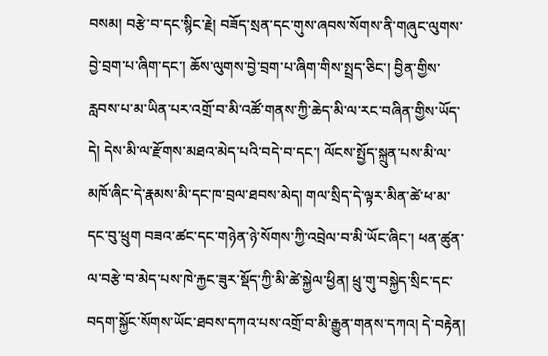བསམ། བརྩེ་བ་དང་སྙིང་རྗེ། བཟོད་སྲན་དང་གུས་ཞབས་སོགས་ནི་གཞུང་ལུགས་བྱེ་བྲག་པ་ཞིག་དང་། ཆོས་ལུགས་བྱེ་བྲག་པ་ཞིག་གིས་སྤྲད་ཅིང་། བྱིན་གྱིས་རླབས་པ་མ་ཡིན་པར་འགྲོ་བ་མི་འཚོ་གནས་ཀྱི་ཆེད་མི་ལ་རང་བཞིན་གྱིས་ཡོད་དེ། དེས་མི་ལ་རྫོགས་མཐའ་མེད་པའི་བདེ་བ་དང་། ལོངས་སྤྱོད་སྐྲུན་པས་མི་ལ་མཁོ་ཞིང་དེ་རྣམས་མི་དང་ཁ་བྲལ་ཐབས་མེད། གལ་སྲིད་དེ་ལྟར་མིན་ཚེ་ཕ་མ་དང་བུ་ཕྲུག བཟའ་ཚང་དང་གཉེན་ཉེ་སོགས་ཀྱི་འབྲེལ་བ་མི་ཡོང་ཞིང་། ཕན་ཚུན་ལ་བརྩེ་བ་མེད་པས་ཁེ་རྐྱང་ཟུར་སྡོད་ཀྱི་མི་ཚེ་སྐྱེལ་ཕྱིན། ཕྲུ་གུ་བསྐྱེད་སྲིང་དང་བདག་སྐྱོང་སོགས་ཡོང་ཐབས་དཀའ་པས་འགྲོ་བ་མི་རྒྱུན་གནས་དཀའ། དེ་བརྟེན།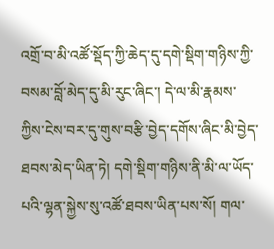འགྲོ་བ་མི་འཚོ་སྡོད་ཀྱི་ཆེད་དུ་དགེ་སྡིག་གཉིས་ཀྱི་བསམ་བློ་མེད་དུ་མི་རུང་ཞིང་། དེ་ལ་མི་རྣམས་ཀྱིས་ངེས་བར་དུ་གུས་བརྩི་བྱེད་དགོས་ཞིང་མི་བྱེད་ཐབས་མེད་ཡིན་ཏེ། དགེ་སྡིག་གཉིས་ནི་མི་ལ་ཡོད་པའི་ལྷན་སྐྱེས་སུ་འཚོ་ཐབས་ཡིན་པས་སོ། གལ་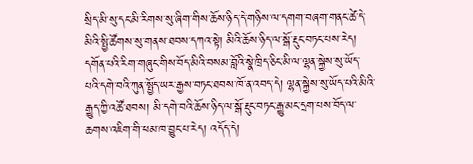སྲིད་མི་སུ་དང་མི་རིགས་སུ་ཞིག་གིས་ཆོས་ཉིད་དེ་གཉིས་ལ་དགག་བཞག་གནང་ཚེ་དེ་མིའི་སྤྱི་ཚོགས་སུ་གནས་ཐབས་དཀའ་སྟེ། མིའི་ཆོས་ཉིད་ལ་སྒོ་རྡུང་བཏང་པས་རེད། དགོན་པའི་རིག་གཞུང་གིས་བོད་མིའི་བསམ་བློའི་སྣེ་ཁྲིད་ཅིང་མི་ལ་ལྷན་སྐྱེས་སུ་ཡོད་པའི་དགེ་བའི་ཀུན་སྤྱོད་ཡར་རྒྱས་བཏང་ཐབས་ཁོ་ན་འབད་དེ། ལྷན་སྐྱེས་སུ་ཡོད་པའི་མིའི་རྒྱུད་ཀྱི་འཚོ་ཐབས། མི་དགེ་བའི་ཆོས་ཉིད་ལ་སྒོ་རྡུང་བཏང་རྒྱུ་མང་དྲག་པས་བོད་ལ་ཆགས་འཇིག་གི་ཕམ་ཁ་བྱུང་པ་རེད། འདོད་དེ།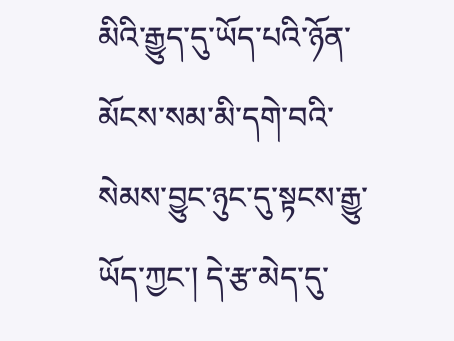མིའི་རྒྱུད་དུ་ཡོད་པའི་ཉོན་མོངས་སམ་མི་དགེ་བའི་སེམས་བྱུང་ཉུང་དུ་སྟངས་རྒྱུ་ཡོད་ཀྱང་། དེ་རྩ་མེད་དུ་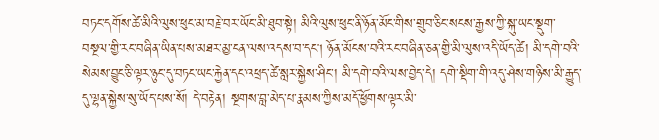བཏང་དགོས་ཚེ་མིའི་ལུས་ཕུང་མ་བརྗེ་བར་ཡོང་མི་ཐུབ་སྟེ། མིའི་ལུས་ཕུང་ནི་ཉོན་མོང་གིས་གྲུབ་ཅིང་སངས་རྒྱས་ཀྱི་སྐུ་ཡང་སྡུག་བསྔལ་གྱི་རང་བཞིན་ཡིན་པས་མཐར་མྱ་ངན་ལས་འདས་བ་དང། ཉོན་མོངས་བའི་རང་བཞིན་ཅན་གྱི་མི་ལུས་འདི་ཡོད་ཚེ། མི་དགེ་བའི་སེམས་བྱུང་ཅི་ལྟར་ཉུང་དུ་བཏང་ཡང་རྐྱེན་དང་འཕྲད་ཚེ་སླར་སྐྱེས་ཤིང་། མི་དགེ་བའི་ལས་བྱེད་དེ། དགེ་སྡིག་གི་འདུ་ཤེས་གཉིས་མི་རྒྱུད་དུ་ལྷན་སྐྱེས་སུ་ཡོད་པས་སོ། དེ་བརྟེན། སྔགས་བླ་མེད་པ་རྣམས་ཀྱིས་མདོ་ཕྱོགས་ལྟར་མི་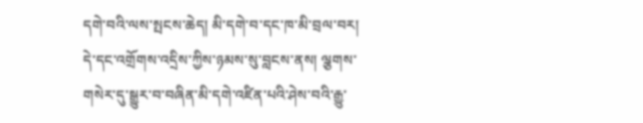དགེ་བའི་ལས་སྤངས་ཆེད། མི་དགེ་བ་དང་ཁ་མི་བྲལ་བར། དེ་དང་འགྲོགས་འདྲིས་ཀྱིས་ཉམས་སུ་བླངས་ནས། ལྕགས་གསེར་དུ་སྒྱུར་བ་བཞིན་མི་དགེ་འཛིན་པའི་ཤེས་བའི་རྒྱུ་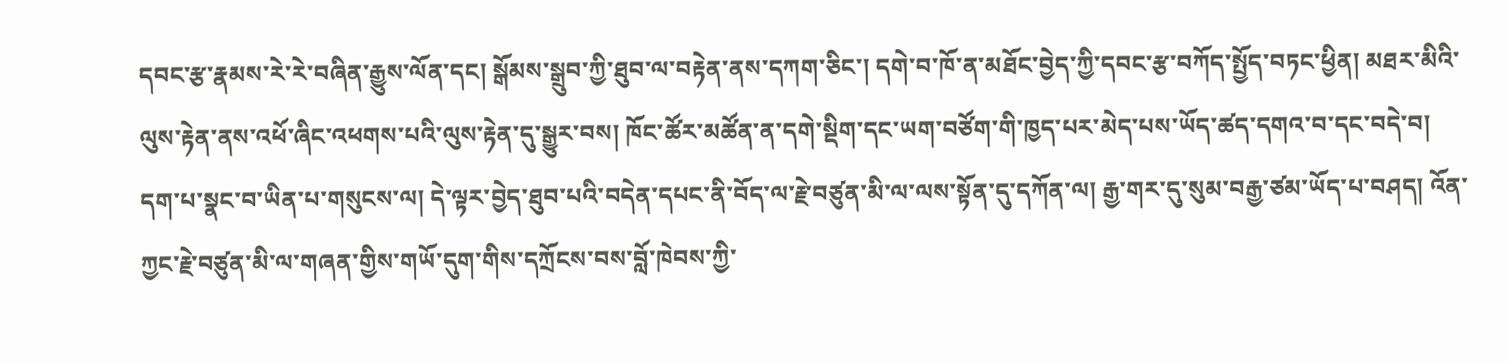དབང་རྩ་རྣམས་རེ་རེ་བཞིན་རྒྱུས་ལོན་དང། སྒོམས་སྒྲུབ་ཀྱི་ཐུབ་ལ་བརྟེན་ནས་དཀག་ཅིང་། དགེ་བ་ཁོ་ན་མཐོང་བྱེད་ཀྱི་དབང་རྩ་བཀོད་སྤྱོད་བཏང་ཕྱིན། མཐར་མིའི་ལུས་རྟེན་ནས་འཕོ་ཞིང་འཕགས་པའི་ལུས་རྟེན་དུ་སྒྱུར་བས། ཁོང་ཚོར་མཚོན་ན་དགེ་སྡིག་དང་ཡག་བཙོག་གི་ཁྱད་པར་མེད་པས་ཡོད་ཚད་དགའ་བ་དང་བདེ་བ། དག་པ་སྣང་བ་ཡིན་པ་གསུངས་ལ། དེ་ལྟར་བྱེད་ཐུབ་པའི་བདེན་དཔང་ནི་བོད་ལ་རྗེ་བཙུན་མི་ལ་ལས་སྟོན་དུ་དཀོན་ལ། རྒྱ་གར་དུ་སུམ་བརྒྱ་ཙམ་ཡོད་པ་བཤད། འོན་ཀྱང་རྗེ་བཙུན་མི་ལ་གཞན་གྱིས་གཡོ་དུག་གིས་དཀྲོངས་བས་བློ་ཁེབས་ཀྱི་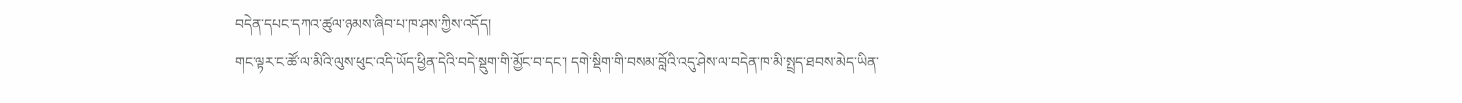བདེན་དཔང་དཀའ་ཚུལ་ཉམས་ཞིབ་པ་ཁ་ཤས་ཀྱིས་འདོད།
གང་ལྟར་ང་ཚོ་ལ་མིའི་ལུས་ཕུང་འདི་ཡོད་ཕྱིན་དེའི་བདེ་སྡུག་གི་མྱོང་བ་དང་། དགེ་སྡིག་གི་བསམ་བློའི་འདུ་ཤེས་ལ་བདེན་ཁ་མི་སྤྲད་ཐབས་མེད་ཡིན་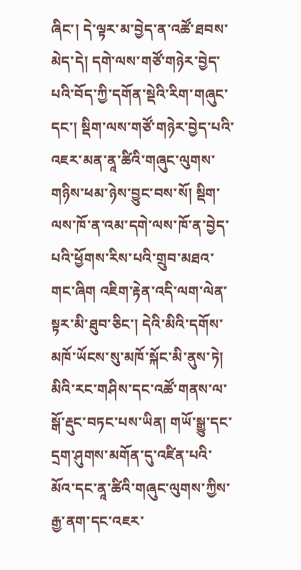ཞིང་། དེ་ལྟར་མ་བྱེད་ན་འཚོ་ཐབས་མེད་དེ། དགེ་ལས་གཙོ་གཉེར་བྱེད་པའི་བོད་ཀྱི་དགོན་སྡེའི་རིག་གཞུང་དང་། སྡིག་ལས་གཙོ་གཉེར་བྱེད་པའི་འཇར་མན་ནཱ་ཚིའི་གཞུང་ལུགས་གཉིས་ཕམ་ཉེས་བྱུང་བས་སོ། སྡིག་ལས་ཁོ་ན་འམ་དགེ་ལས་ཁོ་ན་བྱེད་པའི་ཕྱོགས་རིས་པའི་གྲུབ་མཐའ་གང་ཞིག འཇིག་རྟེན་འདི་ལག་ལེན་སྟར་མི་ཐུབ་ཅིང་། དེའི་མིའི་དགོས་མཁོ་ཡོངས་སུ་མཁོ་སྐོང་མི་ནུས་ཏེ། མིའི་རང་གཤིས་དང་འཚོ་གནས་ལ་སྒོ་རྡུང་བཏང་པས་ཡིན། གཡོ་སྒྱུ་དང་དྲག་ཤུགས་མགོན་དུ་འཛིན་པའི་མོའ་དང་ནཱ་ཚིའི་གཞུང་ལུགས་ཀྱིས་རྒྱ་ནག་དང་འཇར་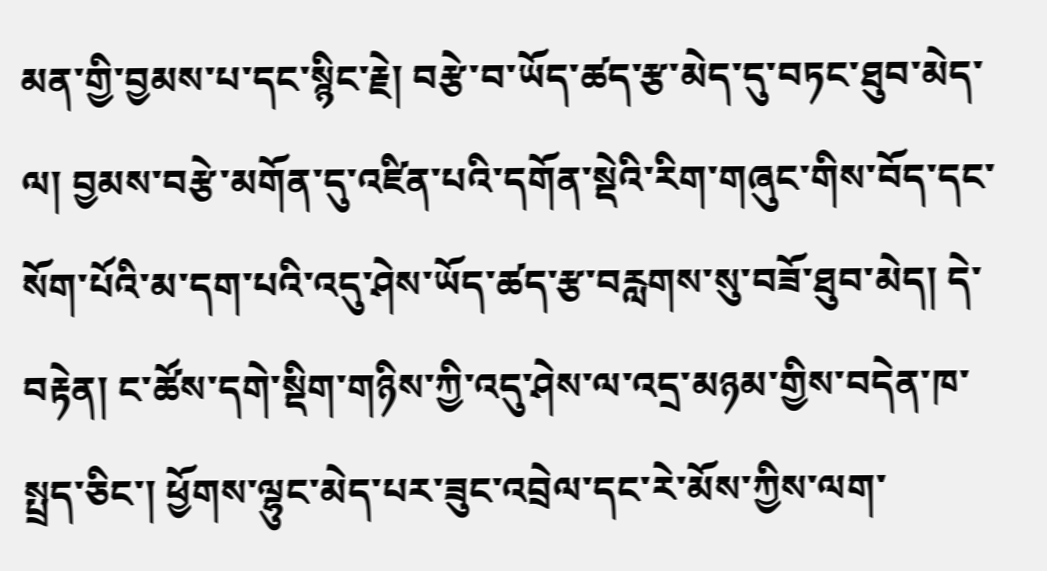མན་གྱི་བྱམས་པ་དང་སྙིང་རྗེ། བརྩེ་བ་ཡོད་ཚད་རྩ་མེད་དུ་བཏང་ཐུབ་མེད་ལ། བྱམས་བརྩེ་མགོན་དུ་འཛིན་པའི་དགོན་སྡེའི་རིག་གཞུང་གིས་བོད་དང་སོག་པོའི་མ་དག་པའི་འདུ་ཤེས་ཡོད་ཚད་རྩ་བརླགས་སུ་བཟོ་ཐུབ་མེད། དེ་བརྟེན། ང་ཚོས་དགེ་སྡིག་གཉིས་ཀྱི་འདུ་ཤེས་ལ་འདྲ་མཉམ་གྱིས་བདེན་ཁ་སྤྲད་ཅིང་། ཕྱོགས་ལྷུང་མེད་པར་ཟུང་འབྲེལ་དང་རེ་མོས་ཀྱིས་ལག་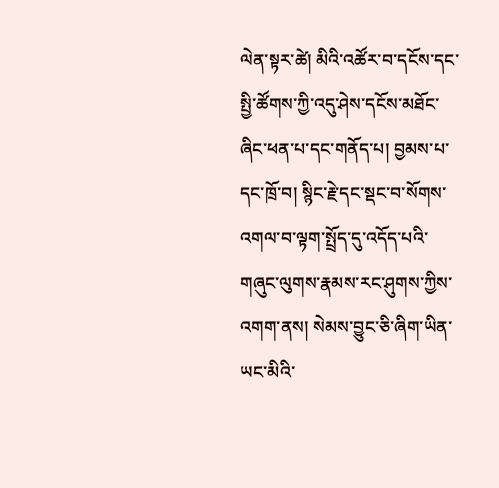ལེན་སྟར་ཚེ། མིའི་འཚོར་བ་དངོས་དང་སྤྱི་ཚོགས་ཀྱི་འདུ་ཤེས་དངོས་མཐོང་ཞིང་ཕན་པ་དང་གནོད་པ། བྱམས་པ་དང་ཁྲོ་བ། སྙིང་རྗེ་དང་སྡང་བ་སོགས་འགལ་བ་ལྟག་སྤྲོད་དུ་འདོད་པའི་གཞུང་ལུགས་རྣམས་རང་ཤུགས་ཀྱིས་འགག་ནས། སེམས་བྱུང་ཅི་ཞིག་ཡིན་ཡང་མིའི་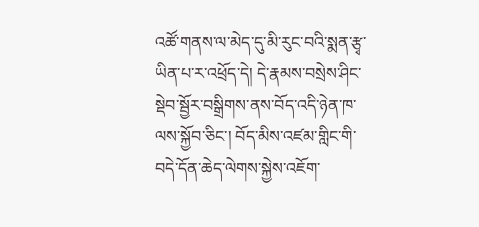འཚོ་གནས་ལ་མེད་དུ་མི་རུང་བའི་སྨན་རྩྭ་ཡིན་པ་ར་འཕྲོད་དེ། དེ་རྣམས་བསྲེས་ཤིང་སྡེབ་སྦྱོར་བསྒྲིགས་ནས་བོད་འདི་ཉེན་ཁ་ལས་སྐྱོབ་ཅིང་། བོད་མིས་འཛམ་གླིང་གི་བདེ་དོན་ཆེད་ལེགས་སྐྱེས་འཇོག་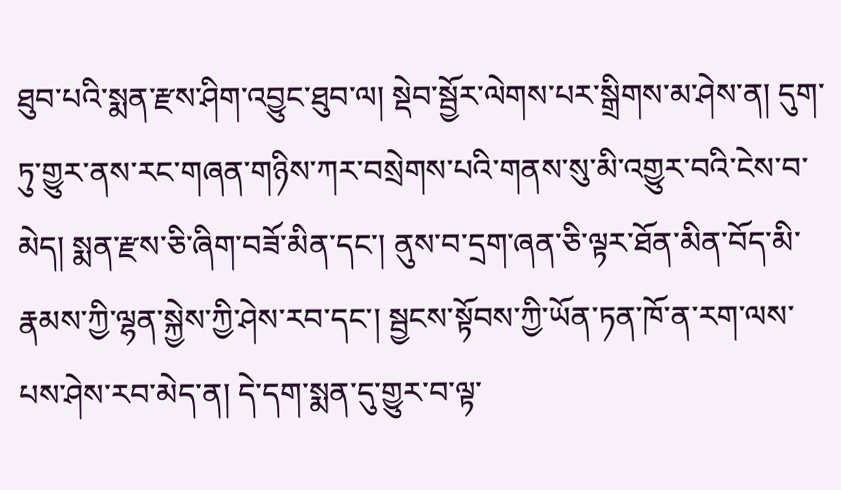ཐུབ་པའི་སྨན་རྫས་ཤིག་འབྱུང་ཐུབ་ལ། སྡེབ་སྦྱོར་ལེགས་པར་སྒྲིགས་མ་ཤེས་ན། དུག་ཏུ་གྱུར་ནས་རང་གཞན་གཉིས་ཀར་བསྲེགས་པའི་གནས་སུ་མི་འགྱུར་བའི་ངེས་བ་མེད། སྨན་རྫས་ཅི་ཞིག་བཟོ་མིན་དང་། ནུས་བ་དྲག་ཞན་ཅི་ལྟར་ཐོན་མིན་བོད་མི་རྣམས་ཀྱི་ལྷན་སྐྱེས་ཀྱི་ཤེས་རབ་དང་། སྦྱངས་སྟོབས་ཀྱི་ཡོན་ཏན་ཁོ་ན་རག་ལས་པས་ཤེས་རབ་མེད་ན། དེ་དག་སྨན་དུ་གྱུར་བ་ལྟ་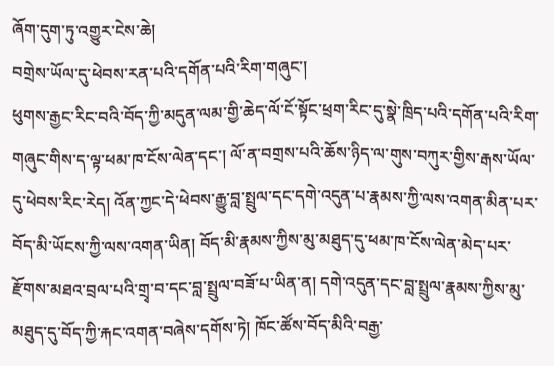ཞོག་དུག་ཏུ་འགྱུར་ངེས་ཆེ།
བགྲེས་ཡོལ་དུ་ཕེབས་རན་པའི་དགོན་པའི་རིག་གཞུང་།
ཕུགས་རྒྱང་རིང་བའི་བོད་ཀྱི་མདུན་ལམ་གྱི་ཆེད་ལོ་ངོ་སྟོང་ཕྲག་རིང་དུ་སྣེ་ཁྲིད་པའི་དགོན་པའི་རིག་གཞུང་གིས་ད་ལྟ་ཕམ་ཁ་ངོས་ལེན་དང་། ལོ་ན་བགྲས་པའི་ཆོས་ཉིད་ལ་གུས་བཀུར་གྱིས་རྒས་ཡོལ་དུ་ཕེབས་རིང་རེད། འོན་ཀྱང་དེ་ཕེབས་རྒྱུ་བླ་སྤྲུལ་དང་དགེ་འདུན་པ་རྣམས་ཀྱི་ལས་འགན་མིན་པར་བོད་མི་ཡོངས་ཀྱི་ལས་འགན་ཡིན། བོད་མི་རྣམས་ཀྱིས་མུ་མཐུད་དུ་ཕམ་ཁ་ངོས་ལེན་མེད་པར་རྫོགས་མཐའ་བྲལ་པའི་གྲྭ་བ་དང་བླ་སྤྲུལ་བཟོ་པ་ཡིན་ན། དགེ་འདུན་དང་བླ་སྤྲུལ་རྣམས་ཀྱིས་མུ་མཐུད་དུ་བོད་ཀྱི་རྐང་འགན་བཞེས་དགོས་ཏེ། ཁོང་ཚོས་བོད་མིའི་བརྒྱ་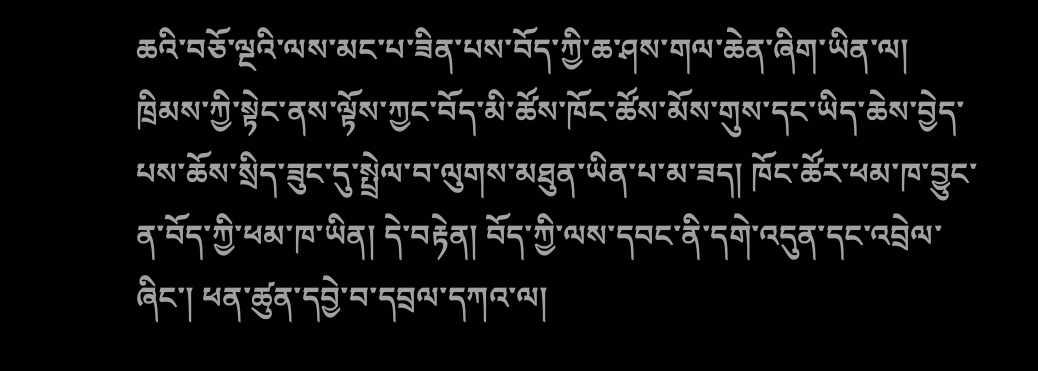ཆའི་བཅོ་ལྔའི་ལས་མང་པ་ཟིན་པས་བོད་ཀྱི་ཆ་ཤས་གལ་ཆེན་ཞིག་ཡིན་ལ། ཁྲིམས་ཀྱི་སྟེང་ནས་ལྟོས་ཀྱང་བོད་མི་ཚོས་ཁོང་ཚོས་མོས་གུས་དང་ཡིད་ཆེས་བྱེད་པས་ཆོས་སྲིད་ཟུང་དུ་སྤྲེལ་བ་ལུགས་མཐུན་ཡིན་པ་མ་ཟད། ཁོང་ཚོར་ཕམ་ཁ་བྱུང་ན་བོད་ཀྱི་ཕམ་ཁ་ཡིན། དེ་བརྟེན། བོད་ཀྱི་ལས་དབང་ནི་དགེ་འདུན་དང་འབྲེལ་ཞིང་། ཕན་ཚུན་དབྱེ་བ་དབྲལ་དཀའ་ལ།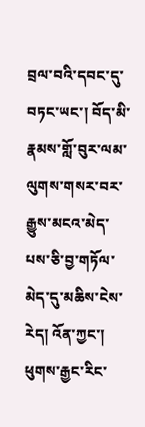བྲལ་བའི་དབང་དུ་བཏང་ཡང་། བོད་མི་རྣམས་གློ་བུར་ལམ་ལུགས་གསར་བར་རྒྱུས་མངའ་མེད་པས་ཅི་བྱ་གཏོལ་མེད་དུ་མཆིས་ངེས་རེད། འོན་ཀྱང་། ཕུགས་རྒྱང་རིང་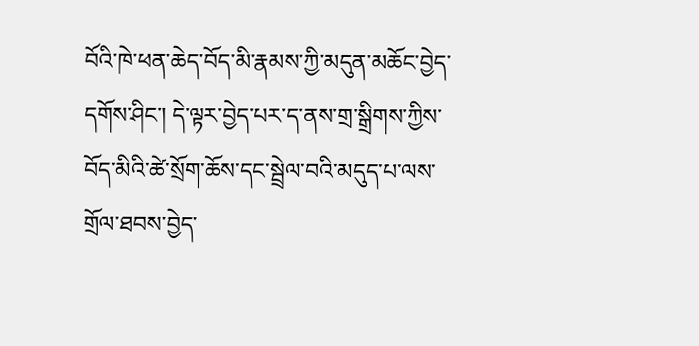བོའི་ཁེ་ཕན་ཆེད་བོད་མི་རྣམས་ཀྱི་མདུན་མཆོང་བྱེད་དགོས་ཤིང་། དེ་ལྟར་བྱེད་པར་ད་ནས་གྲ་སྒྲིགས་ཀྱིས་བོད་མིའི་ཚེ་སྲོག་ཆོས་དང་སྦྲེལ་བའི་མདུད་པ་ལས་གྲོལ་ཐབས་བྱེད་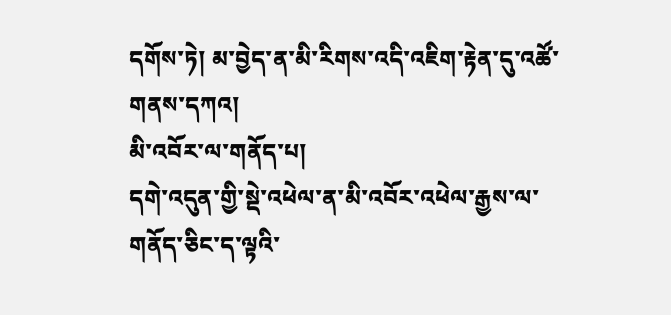དགོས་ཏེ། མ་བྱེད་ན་མི་རིགས་འདི་འཇིག་རྟེན་དུ་འཚོ་གནས་དཀའ།
མི་འབོར་ལ་གནོད་པ།
དགེ་འདུན་གྱི་སྡེ་འཕེལ་ན་མི་འབོར་འཕེལ་རྒྱས་ལ་གནོད་ཅིང་ད་ལྟའི་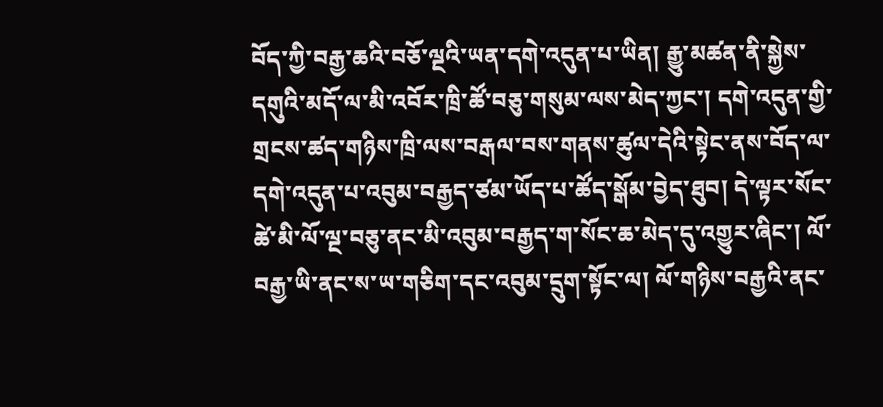བོད་ཀྱི་བརྒྱ་ཆའི་བཅོ་ལྔའི་ཡན་དགེ་འདུན་པ་ཡིན། རྒྱུ་མཚན་ནི་སྐྱེས་དགུའི་མདོ་ལ་མི་འབོར་ཁྲི་ཚོ་བཅུ་གསུམ་ལས་མེད་ཀྱང་། དགེ་འདུན་གྱི་གྲངས་ཚད་གཉིས་ཁྲི་ལས་བརྒལ་བས་གནས་ཚུལ་དེའི་སྟེང་ནས་བོད་ལ་དགེ་འདུན་པ་འབུམ་བརྒྱད་ཙམ་ཡོད་པ་ཚོད་སྒོམ་བྱེད་ཐུབ། དེ་ལྟར་སོང་ཚེ་མི་ལོ་ལྔ་བཅུ་ནང་མི་འབུམ་བརྒྱད་ག་སོང་ཆ་མེད་དུ་འགྱུར་ཞིང་། ལོ་བརྒྱ་ཡི་ནང་ས་ཡ་གཅིག་དང་འབུམ་དྲུག་སྟོང་ལ། ལོ་གཉིས་བརྒྱའི་ནང་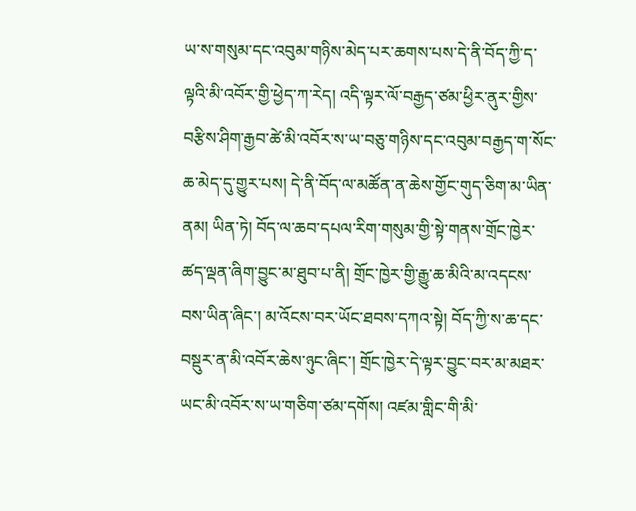ཡ་ས་གསུམ་དང་འབུམ་གཉིས་མེད་པར་ཆགས་པས་དེ་ནི་བོད་ཀྱི་ད་ལྟའི་མི་འབོར་གྱི་ཕྱེད་ཀ་རེད། འདི་ལྟར་ལོ་བརྒྱད་ཙམ་ཕྱིར་ནུར་གྱིས་བརྩིས་ཤིག་རྒྱབ་ཚེ་མི་འབོར་ས་ཡ་བཅུ་གཉིས་དང་འབུམ་བརྒྱད་ག་སོང་ཆ་མེད་དུ་གྱུར་པས། དེ་ནི་བོད་ལ་མཚོན་ན་ཆེས་གྱོང་གུད་ཅིག་མ་ཡིན་ནམ། ཡིན་ཏེ། བོད་ལ་ཆབ་དཔལ་རིག་གསུམ་གྱི་སྟེ་གནས་གྲོང་ཁྱེར་ཚད་ལྡན་ཞིག་བྱུང་མ་ཐུབ་པ་ནི། གྲོང་ཁྱེར་གྱི་རྒྱུ་ཆ་མིའི་མ་འདངས་བས་ཡིན་ཞིང་། མ་འོངས་བར་ཡོང་ཐབས་དཀའ་སྟེ། བོད་ཀྱི་ས་ཆ་དང་བསྡུར་ན་མི་འབོར་ཆེས་ཉུང་ཞིང་། གྲོང་ཁྱེར་དེ་ལྟར་བྱུང་བར་མ་མཐར་ཡང་མི་འབོར་ས་ཡ་གཅིག་ཙམ་དགོས། འཛམ་གླིང་གི་མི་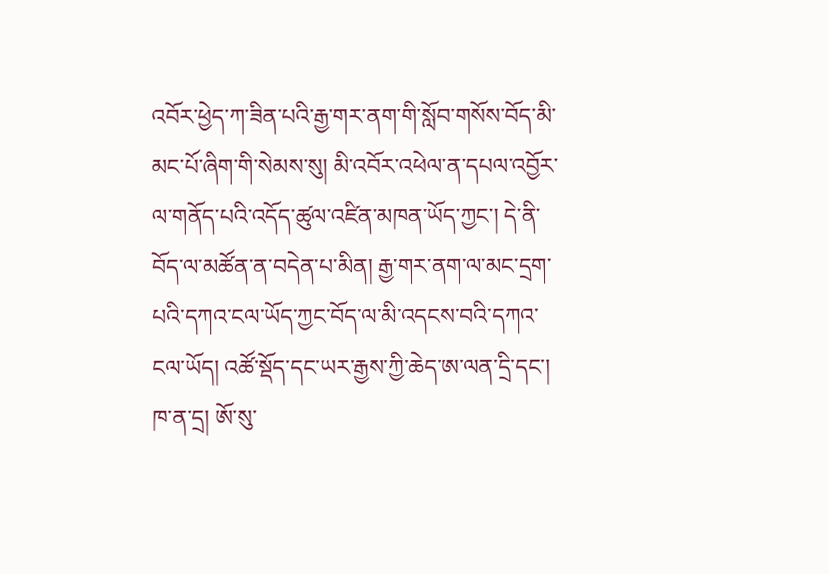འབོར་ཕྱེད་ཀ་ཟིན་པའི་རྒྱ་གར་ནག་གི་སློབ་གསོས་བོད་མི་མང་པོ་ཞིག་གི་སེམས་སུ། མི་འབོར་འཕེལ་ན་དཔལ་འབྱོར་ལ་གནོད་པའི་འདོད་ཚུལ་འཛིན་མཁན་ཡོད་ཀྱང་། དེ་ནི་བོད་ལ་མཚོན་ན་བདེན་པ་མིན། རྒྱ་གར་ནག་ལ་མང་དྲག་པའི་དཀའ་ངལ་ཡོད་ཀྱང་བོད་ལ་མི་འདངས་བའི་དཀའ་ངལ་ཡོད། འཚོ་སྡོད་དང་ཡར་རྒྱས་ཀྱི་ཆེད་ཨ་ལན་དྲི་དང་། ཁ་ན་དྲ། ཨོ་སུ་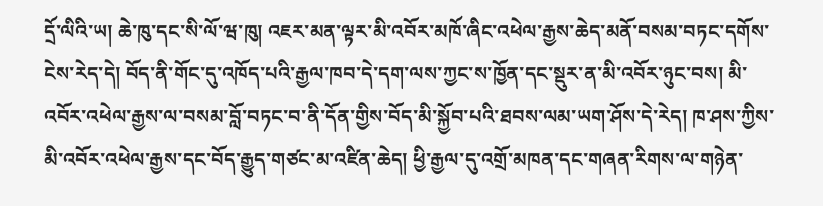དྲོ་ལིའི་ཡ། ཆེ་ཁུ་དང་སི་ལོ་ཝ་ཁུ། འཇར་མན་ལྟར་མི་འབོར་མཁོ་ཞིང་འཕེལ་རྒྱས་ཆེད་མནོ་བསམ་བཏང་དགོས་ངེས་རེད་དེ། བོད་ནི་གོང་དུ་འཁོད་པའི་རྒྱལ་ཁབ་དེ་དག་ལས་ཀྱང་ས་ཁྱོན་དང་སྡུར་ན་མི་འབོར་ཉུང་བས། མི་འབོར་འཕེལ་རྒྱས་ལ་བསམ་བློ་བཏང་བ་ནི་དོན་གྱིས་བོད་མི་སྐྱོབ་པའི་ཐབས་ལམ་ཡག་ཤོས་དེ་རེད། ཁ་ཤས་ཀྱིས་མི་འབོར་འཕེལ་རྒྱས་དང་བོད་རྒྱུད་གཙང་མ་འཛིན་ཆེད། ཕྱི་རྒྱལ་དུ་འགྲོ་མཁན་དང་གཞན་རིགས་ལ་གཉེན་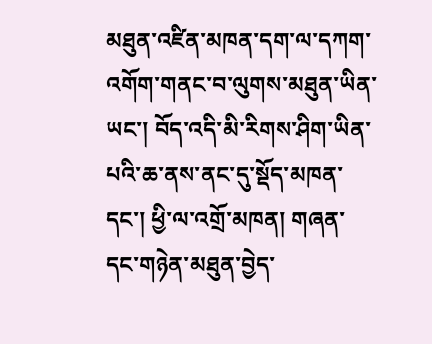མཐུན་འཛིན་མཁན་དག་ལ་དཀག་འགོག་གནང་བ་ལུགས་མཐུན་ཡིན་ཡང་། བོད་འདི་མི་རིགས་ཤིག་ཡིན་པའི་ཆ་ནས་ནང་དུ་སྡོད་མཁན་དང་། ཕྱི་ལ་འགྲོ་མཁན། གཞན་དང་གཉེན་མཐུན་བྱེད་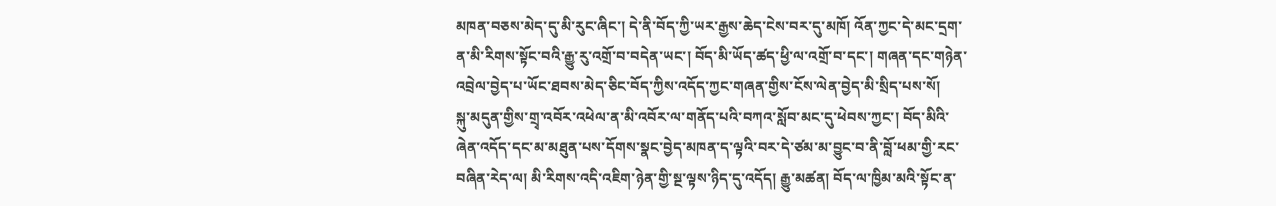མཁན་བཅས་མེད་དུ་མི་རུང་ཞིང་། དེ་ནི་བོད་ཀྱི་ཡར་རྒྱས་ཆེད་ངེས་བར་དུ་མཁོ། འོན་ཀྱང་དེ་མང་དྲག་ན་མི་རིགས་སྟོང་བའི་རྒྱུ་རུ་འགྲོ་བ་བདེན་ཡང་། བོད་མི་ཡོད་ཚད་ཕྱི་ལ་འགྲོ་བ་དང་། གཞན་དང་གཉེན་འབྲེལ་བྱེད་པ་ཡོང་ཐབས་མེད་ཅིང་བོད་ཀྱིས་འདོད་ཀྱང་གཞན་གྱིས་ངོས་ལེན་བྱེད་མི་སྲིད་པས་སོ།
སྐུ་མདུན་གྱིས་གྲྭ་འབོར་འཕེལ་ན་མི་འབོར་ལ་གནོད་པའི་བཀའ་སློབ་མང་དུ་ཕེབས་ཀྱང་། བོད་མིའི་ཞེན་འདོད་དང་མ་མཐུན་པས་དོགས་སྣང་བྱེད་མཁན་ད་ལྟའི་བར་དེ་ཙམ་མ་བྱུང་བ་ནི་བློ་ཕམ་གྱི་རང་བཞིན་རེད་ལ། མི་རིགས་འདི་འཇིག་ཉེན་གྱི་སྔ་ལྟས་ཉིད་དུ་འདོད། རྒྱུ་མཚན། བོད་ལ་ཁྱིམ་མའི་སྟོང་ན་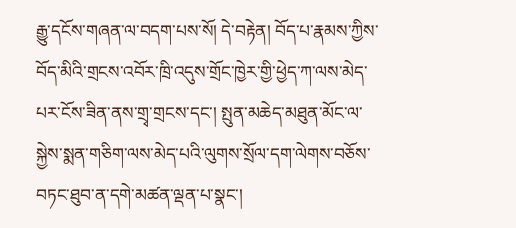རྒྱུ་དངོས་གཞན་ལ་བདག་པས་སོ། དེ་བརྟེན། བོད་པ་རྣམས་ཀྱིས་བོད་མིའི་གྲངས་འབོར་ཁྲི་འདུས་གྲོང་ཁྱེར་གྱི་ཕྱེད་ཀ་ལས་མེད་པར་ངོས་ཟིན་ནས་གྲྭ་གྲངས་དང་། སྤུན་མཆེད་མཐུན་མོང་ལ་སྐྱེས་སྨན་གཅིག་ལས་མེད་པའི་ལུགས་སྲོལ་དག་ལེགས་བཅོས་བཏང་ཐུབ་ན་དགེ་མཚན་ལྡན་པ་སྣང་།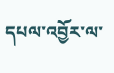དཔལ་འབྱོར་ལ་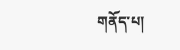གནོད་པ།